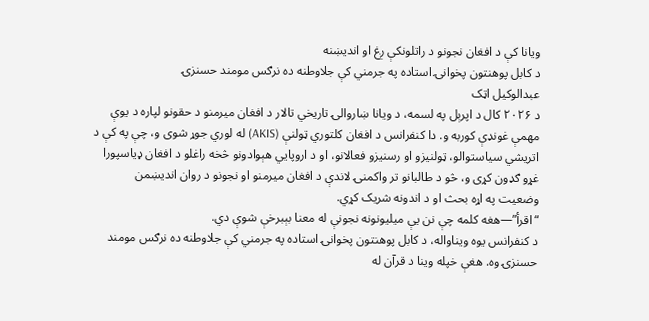ویانا کې د افغان نجونو د راتلونکې ږغ او انديښنه
د کابل پوهنتون پخوانۍ استاده په جرمني کې جلاوطنه ده نرګس مومند حسنزۍ
عبدالوکیل اټک
د ۲۰۲۶ کال د اپرېل په لسمه، د ویانا ښاروالۍ تاریخي تالار د افغان ميرمنو د حقونو لپاره د یوې مهمې غونډې کوربه و. دا کنفرانس د افغان کلتوري ټولنې (AKIS) له لوري جوړ شوی و، چې په کې د اتریشي سیاستوالو، ټولنیزو او رسنیزو فعالانو، او د اروپایي هېوادونو څخه راغلو د افغان ډیاسپورا غړو ګډون کړی و، څو د طالبانو تر واکمنۍ لاندې د افغان ميرمنو او نجونو د روان انديښمن وضعیت په اړه بحث او د اندونه شريک کړي.
“اقرأ”—هغه کلمه چې نن یې میلیونونه نجونې له معنا بېبرخې شوې دي.
د کنفرانس يوه ویناواله، د کابل پوهنتون پخوانۍ استاده په جرمني کې جلاوطنه ده نرګس مومند حسنزۍ وه. هغې خپله وینا د قرآن له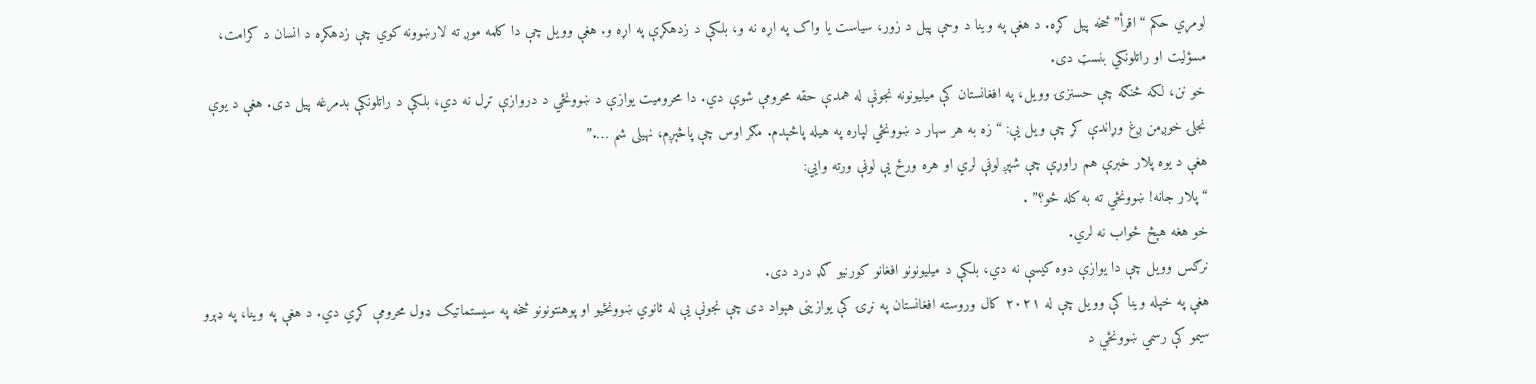لومړي حکم “اقرأ” څخه پیل کړه. د هغې په وینا د وحې پیل د زور، سیاست یا واک په اړه نه و، بلکې د زدهکړې په اړه و. هغې وویل چې دا کلمه موږ ته لارښوونه کوي چې زدهکړه د انسان د کرامت، مسؤلیت او راتلونکي بنسټ دی.
خو نن، لکه څنګه چې حسنزۍ وویل، په افغانستان کې میلیونونه نجونې له همدې حقه محرومې شوې دي. دا محرومیت یوازې د ښوونځي د دروازې تړل نه دي، بلکې د راتلونکې بدمرغه پیل دی. هغې د یوې نجلۍ خوږمن ږغ وړاندې کړ چې ویل یې: “زه به هر سهار د ښوونځي لپاره په هیله پاڅېدم. مګر اوس چې پاڅېږم، نهيلی شم ….”
هغې د یوه پلار خبرې هم راوړې چې شپږ لوڼې لري او هره ورځ یې لوڼې ورته وايي:
“پلار جانه! ښوونځي ته به کله ځو؟” .
خو هغه هېڅ ځواب نه لري.
نرګس وویل چې دا یوازې دوه کیسې نه دي، بلکې د میلیونونو افغانو کورنیو ګډ درد دی.
هغې په خپله وینا کې وویل چې له ۲۰۲۱ کال وروسته افغانستان په نړۍ کې یوازینی هېواد دی چې نجونې یې له ثانوي ښوونځیو او پوهنتونونو څخه په سیستماتیک ډول محرومې کړي دي. د هغې په وینا، په ډېرو سیمو کې رسمي ښوونځي د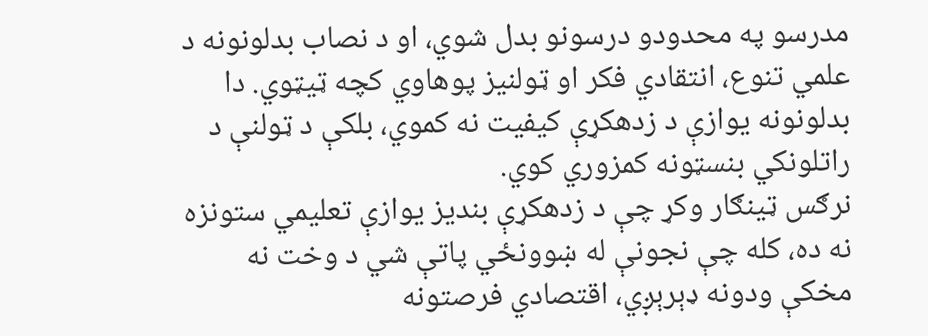مدرسو په محدودو درسونو بدل شوي، او د نصاب بدلونونه د علمي تنوع، انتقادي فکر او ټولنیز پوهاوي کچه ټیټوي. دا بدلونونه یوازې د زدهکړې کیفیت نه کموي، بلکې د ټولنې د راتلونکي بنسټونه کمزوري کوي.
نرګس ټینګار وکړ چې د زدهکړې بندیز یوازې تعلیمي ستونزه نه ده، کله چې نجونې له ښوونځي پاتې شي د وخت نه مخکې ودونه ډېرېږي، اقتصادي فرصتونه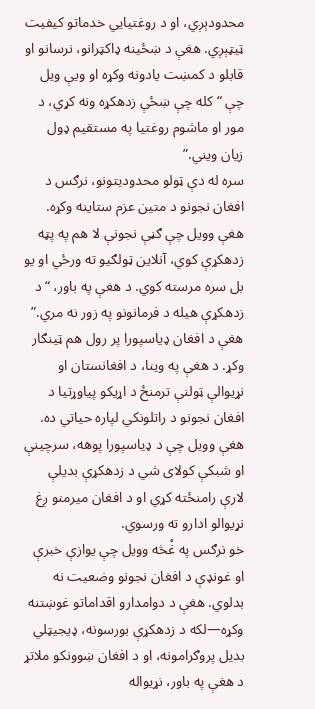محدودېږي، او د روغتیايي خدماتو کیفیت ټیټېږي. هغې د ښځینه ډاکټرانو، نرسانو او قابلو د کمښت یادونه وکړه او ویې ویل چې “کله چې ښځې زدهکړه ونه کړي، د مور او ماشوم روغتیا په مستقیم ډول زیان ویني.”
سره له دې ټولو محدودیتونو، نرګس د افغان نجونو د متين عزم ستاینه وکړه. هغې وویل چې ګڼې نجونې لا هم په پټه زدهکړې کوي، آنلاین ټولګیو ته ورځي او یو بل سره مرسته کوي. د هغې په باور، “د زدهکړې هیله د فرمانونو په زور نه مري.”
هغې د افغان ډیاسپورا پر رول هم ټینګار وکړ. د هغې په وینا، د افغانستان او نړیوالې ټولنې ترمنځ د اړیکو پیاوړتیا د افغان نجونو د راتلونکي لپاره حیاتي ده. هغې وویل چې د ډیاسپورا پوهه، سرچینې او شبکې کولای شي د زدهکړې بدیلې لارې رامنځته کړي او د افغان ميرمنو ږغ نړیوالو ادارو ته ورسوي.
خو نرګس په غْڅه وویل چې یوازې خبرې او غونډې د افغان نجونو وضعیت نه بدلوي. هغې د دوامدارو اقداماتو غوښتنه وکړه—لکه د زدهکړې بورسونه، ډیجیټلي بدیل پروګرامونه، او د افغان ښوونکو ملاتړ د هغې په باور، نړیواله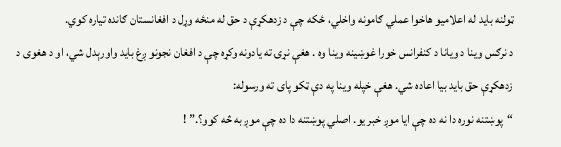ټولنه باید له اعلامیو هاخوا عملي ګامونه واخلي، ځکه چې د زدهکړې د حق له منځه وړل د افغانستان ګانده تیاره کوي.
د نرګس وینا د ویانا د کنفرانس خورا غوښينه وينا وه . هغې نړۍ ته یادونه وکړه چې د افغان نجونو ږغ باید واورېدل شي، او د هغوی د زدهکړې حق باید بیا اعاده شي. هغې خپله وینا په دې ټکو پای ته ورسوله:
“پوښتنه نوره دا نه ده چې ایا موږ خبر یو. اصلي پوښتنه دا ده چې موږ به څه کوو؟.” !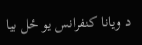د ویانا کنفرانس یو ځل بیا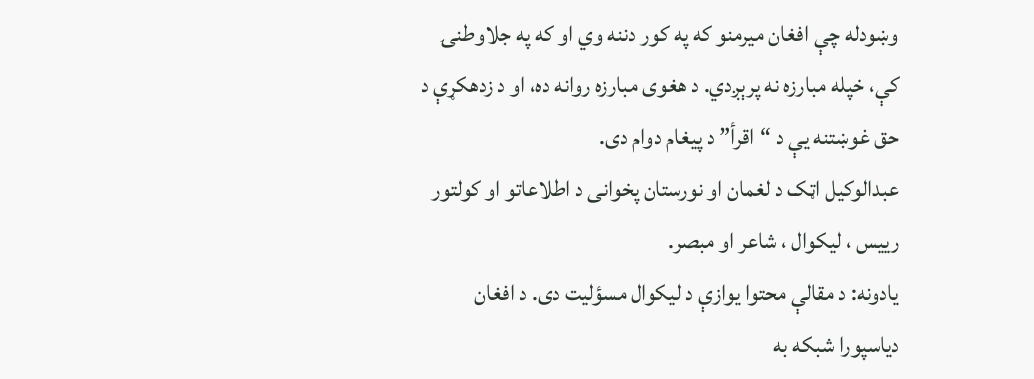وښودله چې افغان ميرمنو که په کور دننه وي او که په جلاوطنۍ کې، خپله مبارزه نه پرېږدي. د هغوی مبارزه روانه ده، او د زدهکړې د حق غوښتنه یې د “اقرأ” د پیغام دوام دی.
عبدالوکیل اټک د لغمان او نورستان پخوانی د اطلاعاتو او کولتور رییس ، لیکوال ، شاعر او مبصر.
یادونه: د مقالې محتوا یوازې د لیکوال مسؤلیت دی. د افغان دیاسپورا شبکه به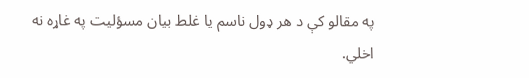په مقالو کې د هر ډول ناسم یا غلط بیان مسؤلیت په غاړه نه اخلي.